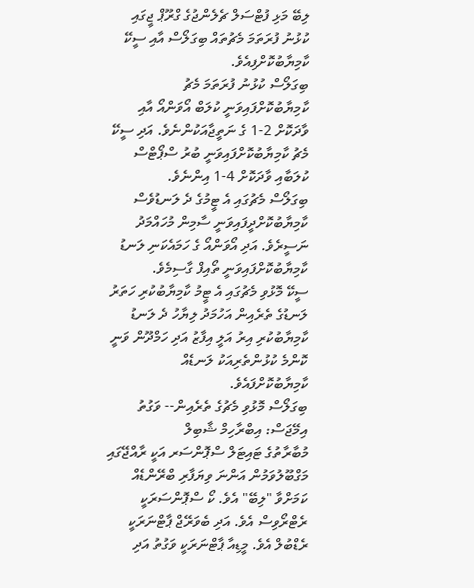ލިބޭ މަޅި ފުޓްސަލް ޗެލެންޖުގެ ގްރޫޕް ޖީގައި ކުޅުނު ފުރަތަމަ މެޗުތައް ބިގަލޯސް އާއި ސީކޭ ކާމިޔާބުކޮށްފިއެވެ.
ބިގަލޯސް ކުޅުނު ފުރަތަމަ މެޗު ކާމިޔާބުކޮށްފައިވަނީ ކުލަބް އޯވަންއޯ އާއި ވާދަކޮށް 2-1 ގެ ނަތީޖާއަކުންނެވެ. އަދި ސީކޭ މެޗު ކާމިޔާބުކޮށްފައިވަނީ ބުރު ސްޕޯޓްސް ކުލަބާއި ވާދަކޮށް 4-1 އިންނެވެ.
ބިގަލޯސް މެޗުގައި އެ ޓީމުގެ ދެ ލަނޑުވެސް ކާމިޔާބުކޮށްދީފައިވަނީ ސާމިން މުހައްމަދު ނަސީރެވެ. އަދި އޯވަންއޯ ގެ ހަމައެކަނި ލަނޑު ކާމިޔާބުކޮށްފައިވަނީ ތޯއިފް ގާސިމެވެ.
ސީކޭ މޮޅުވި މެޗުގައި އެ ޓީމު ކާމިޔާބުކުރި ހަތަރު ލަނޑުގެ ތެރެއިން އަހުމަދު ލިޔާހު ދެ ލަނޑު ކާމިޔާބުކުރި އިރު އަލީ އިފާޒު އަދި ހަމްދޫން ވަނީ ކޮންމެ ކުޅުންތެރިއަކު ލަނޑެއް ކާމިޔާބުކޮށްފައެވެ.
ބިގަލޯސް މޮޅުވި މެޗުގެ ތެރެއިން-- ވަގުތު އިމޭޖަސް: އިބްރާހިމް ޝާބިލް
މުބާރާތުގެ ޓައިޓަލް ސްޕޮންސަރ އަކީ ރާއްޖޭގައި މަގްބޫލުވަމުން އަންނަ ވިޔަފާރި ބްރޭންޑެއް ކަމަށްވާ "ލިބޭ" އެވެ. ކޯ ސްޕޮންސަރަކީ ރެޓްރޯވިސް އެވެ. އަދި ބެވަރޭޖް ޕާޓްނަރަކީ ރެޑްބުލް އެވެ. މީޑިއާ ޕާޓްނަރަކީ ވަގުތު އަދި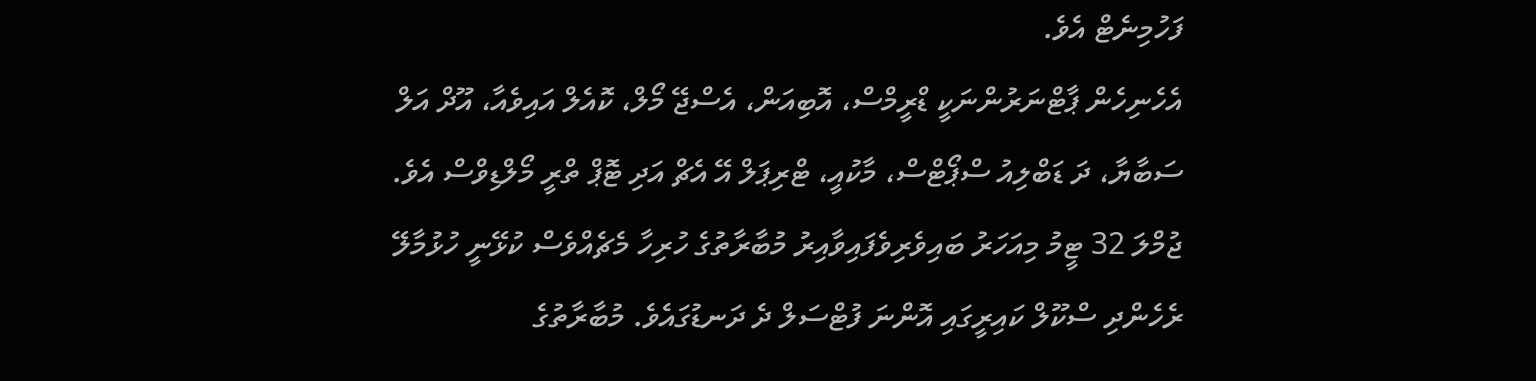ފަހުމިނެޓް އެވެ.
އެހެނިހެން ޕާޓްނަރުންނަކީ ޑްރީމްސް، އޮބިއަން، އެސްޖޭ މޯލް، ކޮއެލް އައިވެއާ، އޫދް އަލް ސަބާޔާ، ދަ ޑަބްލިއު ސްޕޯޓްސް، މާކުއީ، ޓްރިޕަލް އޭ އެޗް އަދި ޓޮޕް ތްރީ މޯލްޑިވްސް އެވެ.
ޖުމްލަ 32 ޓީމު މިއަހަރު ބައިވެރިވެފައިވާއިރު މުބާރާތުގެ ހުރިހާ މެޗެއްވެސް ކުޅޭނީ ހުޅުމާލޭ ރެހެންދި ސްކޫލް ކައިރީގައި އޮންނަ ފުޓްސަލް ދެ ދަނޑުގައެވެ. މުބާރާތުގެ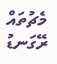މެޗުތައް ރޭގަނޑު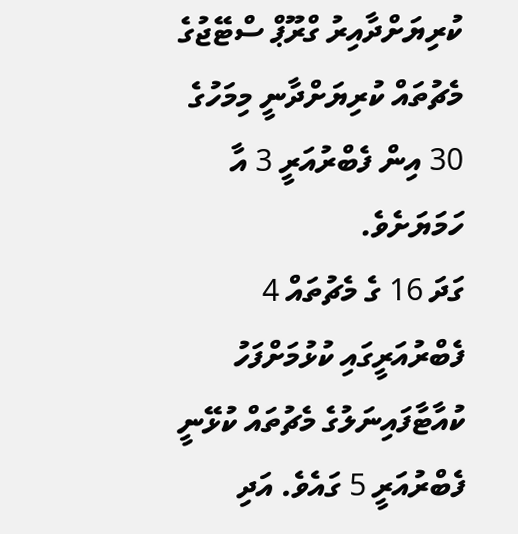ކުރިޔަށްދާއިރު ގްރޫޕް ސްޓޭޖުގެ މެޗުތައް ކުރިޔަށްދާނީ މިމަހުގެ 30 އިން ފެބްރުއަރީ 3 އާ ހަމަޔަށެވެ.
ގަދަ 16 ގެ މެޗުތައް 4 ފެބްރުއަރީގައި ކުޅުމަށްފަހު ކުއާޓާފައިނަލުގެ މެޗުތައް ކުޅޭނީ ފެބްރުއަރީ 5 ގައެވެ. އަދި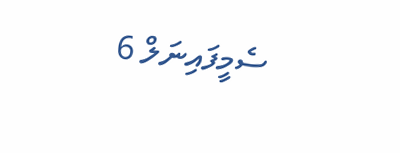ސެމީފައިނަލް 6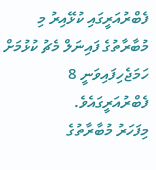ފެބްރުއަރީގައި ކުޅޭއިރު މި މުބާރާތުގެ ފައިނަލް މެޗު ކުޅުމަށް ހަމަޖެހިފައިވަނީ 8 ފެބްރުއަރީގައެވެ.
މިފަހަރު މުބާރާތުގެ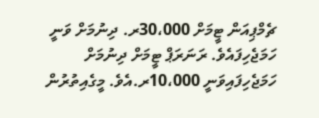ޗެމްޕިއަން ޓީމަށް 30،000ރ. ދިނުމަށް ވަނީ ހަމަޖެހިފައެވެ. ރަނަރަޕް ޓީމަށް ދިނުމަށް ހަމަޖެހިފައިވަނީ 10،000ރ.އެވެ. މީގެއިތުރުން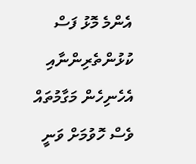އެންމެ މޮޅު ފަސް ކުޅުންތެރިންނާއި އެހެނިހެން މަގާމުތައް ވެސް ހޮވުމަށް ވަނީ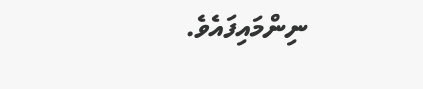ނިންމައިފައެވެ.